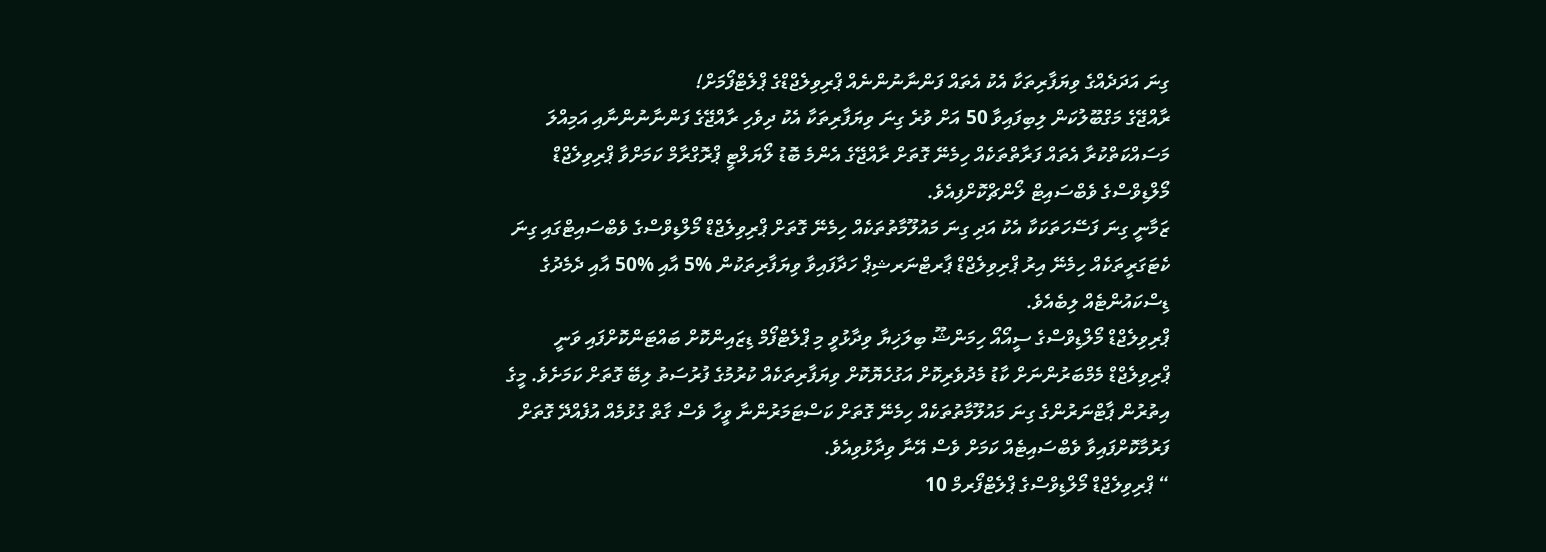ގިނަ އަދަދެއްގެ ވިޔަފާރިތަކާ އެކު އެތައް ފަންނާނުންނެއް ޕްރިވިލެޖްޑްގެ ޕްލެޓްފޯމަށް!
ރާއްޖޭގެ މަގްބޫލުކަން ލިބިފައިވާ 50 އަށް ވުރެ ގިނަ ވިޔަފާރިތަކާ އެކު ދިވެހި ރާއްޖޭގެ ފަންނާނުންނާއި އަމިއްލަ މަސައްކަތްކުރާ އެތައް ފަރާތްތަކެއް ހިމެނޭ ގޮތަށް ރާއްޖޭގެ އެންމެ ބޮޑު ލޯޔަލްޓީ ޕްރޮގްރާމް ކަމަށްވާ ޕްރިވިލެޖްޑް މޯލްޑިވްސްގެ ވެބްސައިޓް ލޯންޗްކޮށްފިއެވެ.
ޒަމާނީ ގިނަ ފަސޭހަތަކަކާ އެކު އަދި ގިނަ މައުލޫމާތުތަކެއް ހިމެނޭ ގޮތަށް ޕްރިވިލެޖްޑް މޯލްޑިވްސްގެ ވެބްސައިޓްގައި ގިނަ ކެޓަގަރީތަކެއް ހިމެނޭ އިރު ޕްރިވިލެޖްޑް ޕާރޓްނަރޝިޕް ހަދާފައިވާ ވިޔަފާރިތަކުން %5 އާއި %50 އާއި ދެމެދުގެ ޑިސްކައުންޓެއް ލިބެއެވެ.
ޕްރިވިލެޖްޑް މޯލްޑިވްސްގެ ސީއޯއޯ ހިމަންޝޫ ބިލަޚިޔާ ވިދާޅުވީ މި ޕްލެޓްފޯމް ޑިޒައިންކޮށް ބައްޓަންކޮށްފައި ވަނީ ޕްރިވިލެޖްޑް މެމްބަރުންނަށް ކާޑު މެދުވެރިކޮށް އަގުހެޔޮކޮށް ވިޔަފާރިތަކެއް ކުރުމުގެ ފުރުސަތު ލިބޭ ގޮތަށް ކަމަށެވެ. މީގެ އިތުރުން ޕާޓްނަރުންގެ ގިނަ މައުލޫމާތުތަކެއް ހިމެނޭ ގޮތަށް ކަސްޓަމަރުންނާ ވީހާ ވެސް ގާތް ގުޅުމެއް އުފެއްދޭ ގޮތަށް ފަރުމާކޮށްފައިވާ ވެބްސައިޓެއް ކަމަށް ވެސް އޭނާ ވިދާޅުވިއެވެ.
“ ޕްރިވިލެޖްޑް މޯލްޑިވްސްގެ ޕްލެޓްފޯރމް 10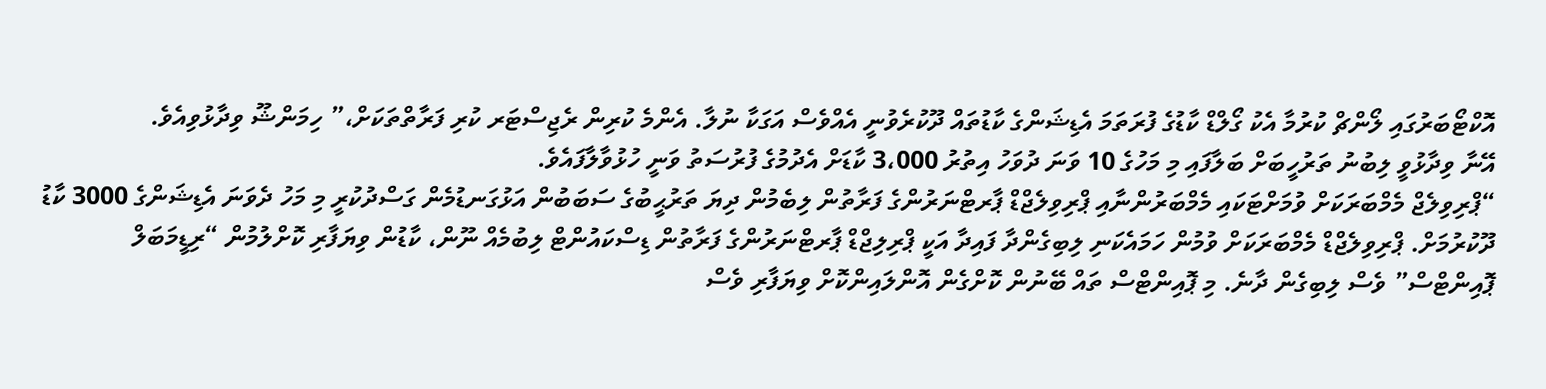އޮކްޓޯބަރުގައި ލޯންޗް ކުރުމާ އެކު ގޯލްޑް ކާޑުގެ ފުރަތަމަ އެޑިޝަންގެ ކާޑުތައް ދޫކުރެވުނީ އެއްވެސް އަގަކާ ނުލާ. އެންމެ ކުރިން ރެޖިސްޓަރ ކުރި ފަރާތްތަކަށް،” ހިމަންޝޫ ވިދާޅުވިއެވެ.
އޭނާ ވިދާޅުވީ ލިބުނު ތަރުހީބަށް ބަލާފައި މި މަހުގެ 10 ވަނަ ދުވަހު އިތުރު 3،000 ކާޑަށް އެދުމުގެ ފުރުސަތު ވަނީ ހުޅުވާލާފައެވެ.
“ޕްރިވިލެޖް މެމްބަރަކަށް ވުމަށްޓަކައި މެމްބަރުންނާއި ޕްރިވިލެޖްޑް ޕާރޓްނަރުންގެ ފަރާތުން ލިބެމުން ދިޔަ ތަރުޙީބުގެ ސަބަބުން އަޅުގަނޑުމެން ގަސްދުކުރީ މި މަހު ދެވަނަ އެޑިޝަންގެ 3000 ކާޑު ދޫކުރުމަށް. ޕްރިވިލެޖްޑް މެމްބަރަކަށް ވުމުން ހަމައެކަނި ލިބިގެންދާ ފައިދާ އަކީ ޕްރިލިޖްޑް ޕާރޓްނަރުންގެ ފަރާތުން ޑިސްކައުންޓް ލިބުމެއް ނޫން، ކާޑުން ވިޔަފާރި ކޮށްލުމުން “ރިޑީމަބަލް ޕޮއިންޓްސް” ވެސް ލިބިގެން ދާނެ. މި ޕޮއިންޓްސް ތައް ބޭނުން ކޮށްގެން އޮންލައިންކޮށް ވިޔަފާރި ވެސް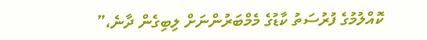ކޮއްލުމުގެ ފުރުސަތު ކާޑުގެ މެމްބަރުންނަށް ލިބިގެން ދާނެ،”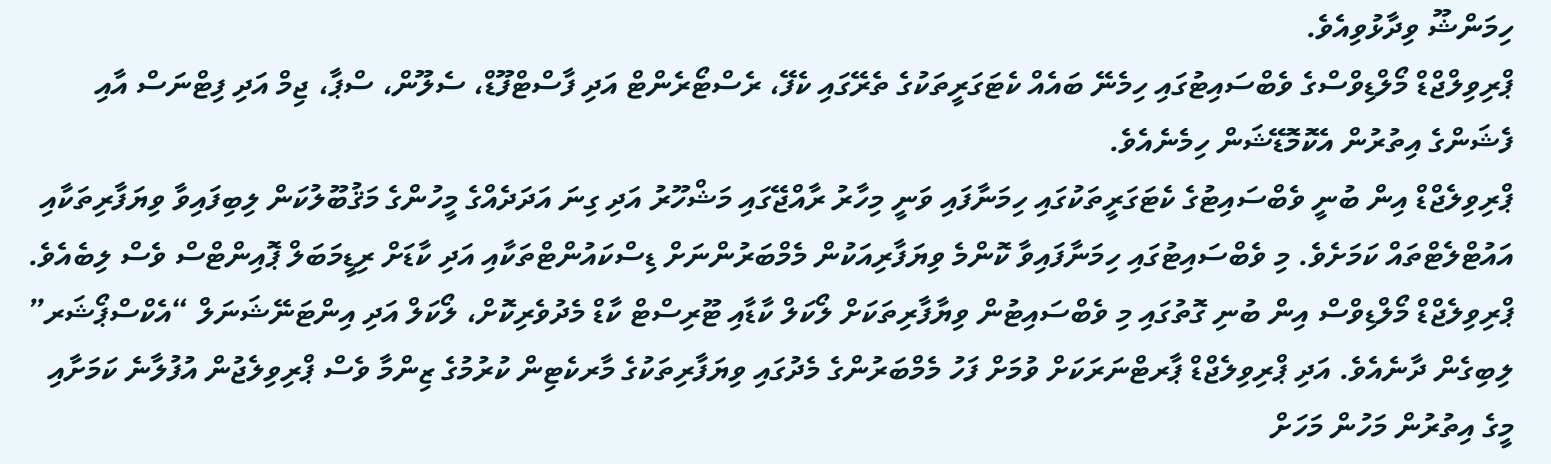ހިމަންޝޫ ވިދާޅުވިއެވެ.
ޕްރިވިލްޖްޑް މޯލްޑިވްސްގެ ވެބްސައިޓުގައި ހިމެނޭ ބައެއް ކެޓަގަރީތަކުގެ ތެރޭގައި ކެފޭ، ރެސްޓޯރެންޓް އަދި ފާސްޓްފޫޑް، ސެލޫން، ސްޕާ، ޖިމް އަދި ފިޓްނަސް އާއި ފެޝަންގެ އިތުރުން އެކޮމޮޑޭޝަން ހިމެނެއެވެ.
ޕްރިވިލެޖްޑް އިން ބުނީ ވެބްސައިޓުގެ ކެޓަގަރީތަކުގައި ހިމަނާފައި ވަނީ މިހާރު ރާއްޖޭގައި މަޝްހޫރު އަދި ގިނަ އަދަދެއްގެ މީހުންގެ މަޤުބޫލުކަން ލިބިފައިވާ ވިޔަފާރިތަކާއި އައުޓްލެޓްތައް ކަމަށެވެ. މި ވެބްސައިޓުގައި ހިމަނާފައިވާ ކޮންމެ ވިޔަފާރިއަކުން މެމްބަރުންނަށް ޑިސްކައުންޓްތަކާއި އަދި ކާޑަށް ރިޑީމަބަލް ޕޮއިންޓްސް ވެސް ލިބެއެވެ.
ޕްރިވިލެޖްޑް މޯލްޑިވްސް އިން ބުނި ގޮތުގައި މި ވެބްސައިޓުން ވިޔާފާރިތަކަށް ލޯކަލް ކާޑާއި ޓޫރިސްޓް ކާޑް މެދުވެރިކޮށް، ލޯކަލް އަދި އިންޓަނޭޝަނަލް “އެކްސްޕޯޝަރ” ލިބިގެން ދާނެއެވެ. އަދި ޕްރިވިލެޖްޑް ޕާރޓްނަރަކަށް ވުމަށް ފަހު މެމްބަރުންގެ މެދުގައި ވިޔަފާރިތަކުގެ މާރކެޓިން ކުރުމުގެ ޒިންމާ ވެސް ޕްރިވިލެޖުން އުފުލާނެ ކަމަށާއި މީގެ އިތުރުން މަހުން މަހަށް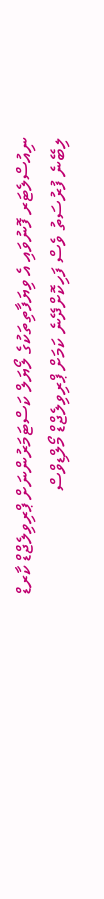ނިއުސްލެޓަރ ފޮނުވައި އެ ވިޔަފާތިތަކުގެ ލޯޔަލް ކަސްޓަމަރުންނަށް ޕްރިވިލެޖްޑް ކާރޑް ލިބޭނެ ފުރުސަތު ވެސް ފަހިކޮށްދޭނެ ކަމަށް ޕްރިވިލެޖްޑް މޯލްޑިވްސް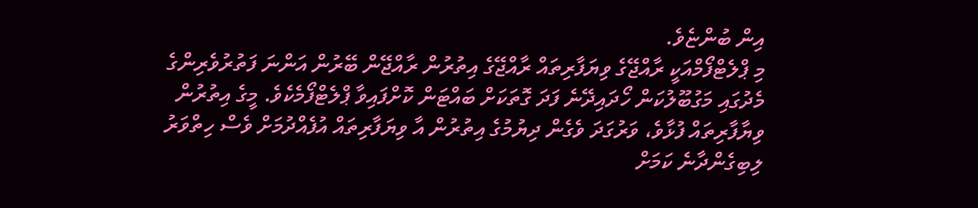އިން ބުންޏެވެ.
މި ޕްލެޓްފޯމްއަކީ ރާއްޖޭގެ ވިޔަފާރިތައް ރާއްޖޭގެ އިތުރުން ރާއްޖޭން ބޭރުން އަންނަ ފަތުރުވެރިންގެ މެދުގައި މަގުބޫލުކަން ހޯދައިދޭނެ ފަދަ ގޮތަކަށް ބައްޓަން ކޮށްފައިވާ ޕްލެޓްފޯމެކެވެ. މީގެ އިތުރުން ވިޔާފާރިތައް ފުޅާވެ، ވަރުގަދަ ވެގެން ދިޔުމުގެ އިތުރުން އާ ވިޔަފާރިތައް އުފެއްދުމަށް ވެސް ހިތްވަރު ލިބިގެންދާނެ ކަމަށް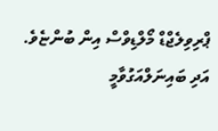ޕްރިވިލެޖްޑް މޯލްޑިވްސް އިން ބުންޏެވެ. އަދި ބައިނަލްއަގުވާމީ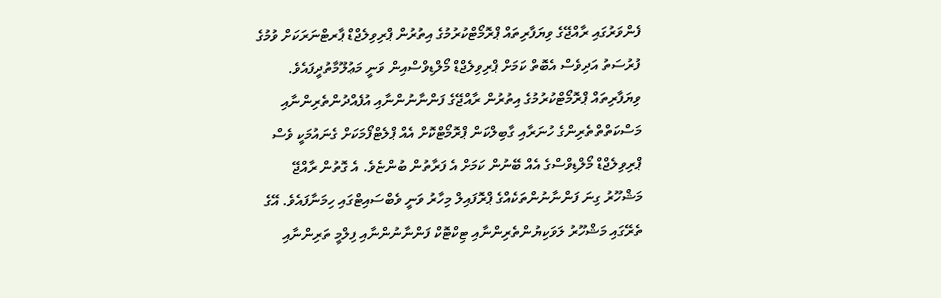ފެންވަރުގައި ރާއްޖޭގެ ވިޔަފާރިތައް ޕްރޮމޯޓްކުރުމުގެ އިތުރުން ޕްރިވިލެޖްޑް ޕާރޓްނަރަކަށް ވުމުގެ ފުރުސަތު އަދިވެސް އެބޮތް ކަމަށް ޕްރިވިލެޖްޑް މޯލްޑިވްސްއިން ވަނީ މަޢުލޫމާތުދީފައެވެ.
ވިޔަފާރިތައް ޕްރޮމޯޓްކުރުމުގެ އިތުރުން ރާއްޖޭގެ ފަންނާނުންނާއި އުފެއްދުންތެރިންނާއި މަސްކަތްތްތެރިންގެ ހުނަރާއި ގާބިލްކަން ޕްރޮމޯޓްކޮށް އެއް ޕްލެޓްފޯމަކަށް ގެނައުމަކީ ވެސް ޕްރިވިލެޖްޑް މޯލްޑިވްސްގެ އެއް ބޭނުން ކަމަށް އެ ފަރާތުން ބުންޏެވެ. އެ ގޮތުން ރާއްޖޭ މަޝްހޫރު ގިނަ ފަންނާނުންތަކެއްގެ ޕްރޮފައިލް މިހާރު ވަނީ ވެބްސައިޓްގައި ހިމަނާފައެވެ. އޭގެ ތެރޭގައި މަޝްހޫރު ލަވަކިޔުންތެރިންނާއި ޓިކްޓޮކް ފަންނާނުންނާއި ފިލްމީ ތަރިންނާއި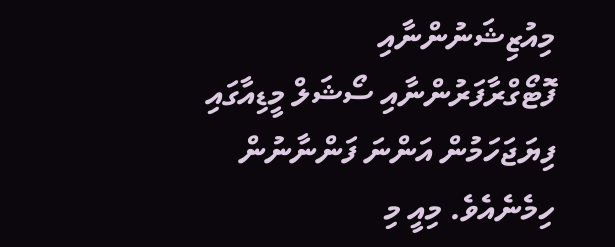މިއުޒިޝަނުންނާއި ފޮޓޯގްރާފަރުންނާއި ސޯޝަލް މީޑިއާގައި ފިޔަޖަހަމުން އަންނަ ފަންނާނުން ހިމެނެއެވެ. މިއީ މި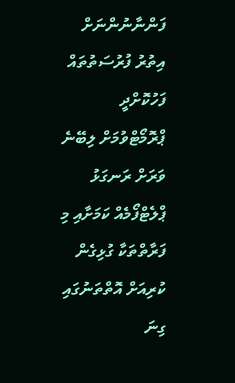ފަންނާނުންނަށް އިތުރު ފުރުސަތުތައް ފަހުކޮށްދީ ޕްރޮމޯޓްވުމަށް ލިބޭނެ ވަރަށް ރަނގަޅު ޕްލެޓްފޯމެއް ކަމަށާއި މި ފަރާތްތަކާ ގުޅިގެން ކުރިއަށް އޮތްތަނުގައި ގިނަ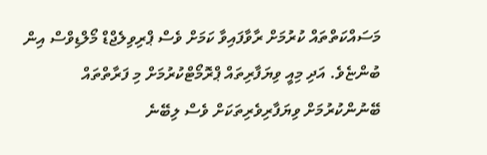މަސައްކަތްތައް ކުރުމަށް ރާވާފައިވާ ކަމަށް ވެސް ޕްރިވިލެޖްޑް މޯލްޑިވްސް އިން ބުންޏެވެ. އަދި މިއީ ވިޔަފާރިތައް ޕްރޮމޯޓްކުރުމަށް މި ފަރާތްތައް ބޭނުންކުރުމަށް ވިޔަފާރިވެރިތަކަށް ވެސް ލިބޭނެ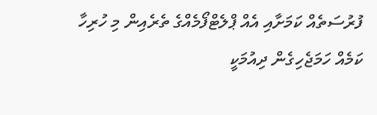ފުރުސަތެއް ކަމަށާއި އެއް ޕްލެޓްފޯމެއްގެ ތެރެއިން މި ހުރިހާ ކަމެއް ހަމަޖެހިގެން ދިއުމަކީ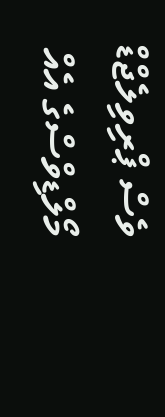ވެސް ޕްރިވިލެޖްޑް މޯލްޑިވްސްގެ އެއް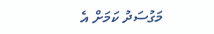މަގުސަދު ކަމަށް އެ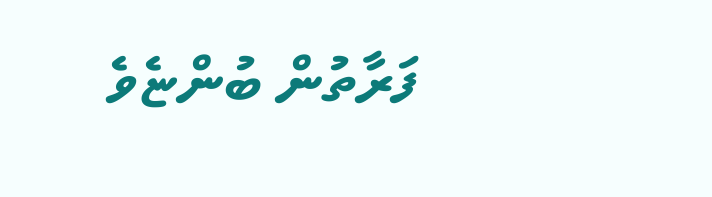ފަރާތުން ބުންޏެވެ